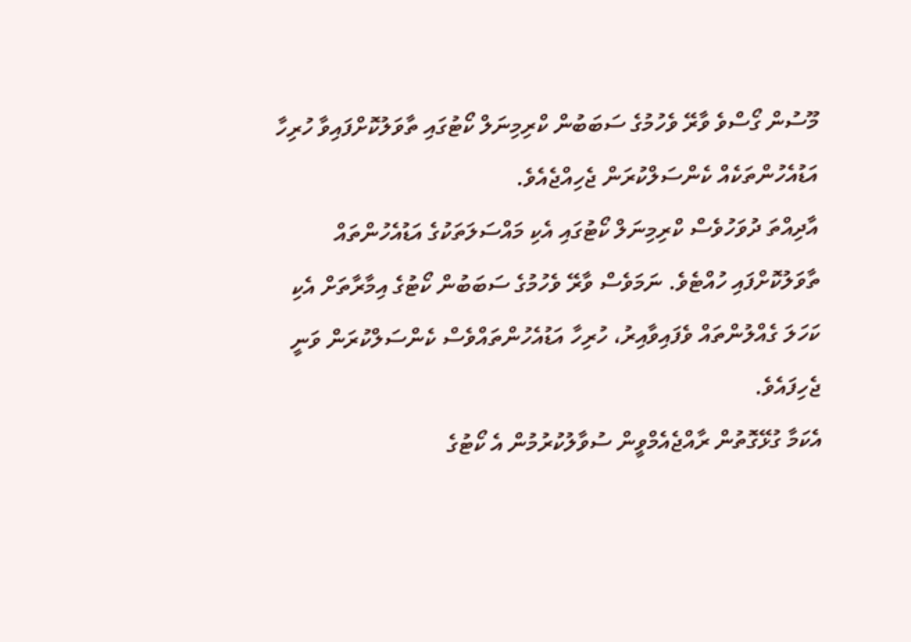މޫސުން ގޯސްވެ ވާރޭ ވެހުމުގެ ސަބަބުން ކްރިމިނަލް ކޯޓުގައި ތާވަލުކޮށްފައިވާ ހުރިހާ އަޑުއެހުންތަކެއް ކެންސަލްކުރަން ޖެހިއްޖެއެވެ.
އާދިއްތަ ދުވަހުވެސް ކްރިމިނަލް ކޯޓުގައި އެކި މައްސަލަތަކުގެ އަޑުއެހުންތައް ތާވަލުކޮށްފައި ހުއްޓެވެ. ނަމަވެސް ވާރޭ ވެހުމުގެ ސަބަބުން ކޯޓުގެ އިމާރާތަށް އެކި ކަހަލަ ގެއްލުންތައް ވެފައިވާއިރު، ހުރިހާ އަޑުއެހުންތައްވެސް ކެންސަލްކުރަން ވަނީ ޖެހިފައެވެ.
އެކަމާ ގުޅޭގޮތުން ރާއްޖެއެމްވީން ސުވާލުކުރުމުން އެ ކޯޓުގެ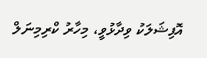އޮފިޝަލަކު ވިދާޅުވީ، މިހާރު ކްރިމިނަލް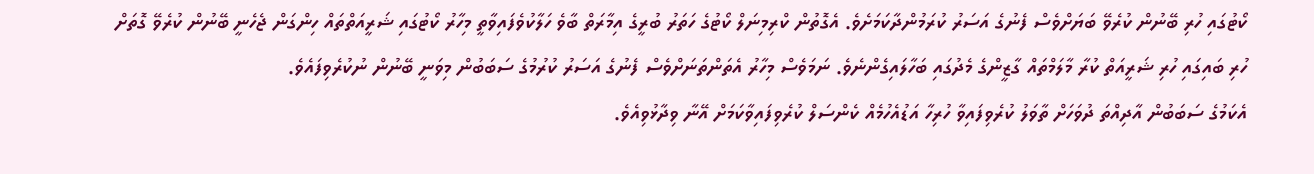ކޯޓުގައި ހުރި ބޭނުން ކުރެވޭ ބަޔަށްވެސް ފެނުގެ އަސަރު ކުރަމުންދާކަމަށެވެ. އެގޮތުން ކްރިމިނަލް ކޯޓުގެ ހަތަރު ބުރީގެ އިމާރަތް ބާވެ ހަލާކުވެފައިވާތީ މިހާރު ކޯޓުގައި ޝަރީއަތްތައް ހިންގަން ޖެހެނީ ބޭނުން ކުރެވޭ ގޮތަށް ހުރި ބައިގައި ހުރި ޝަރީއަތް ކުރާ މާލަމްތައް ގާޒީންގެ މެދުގައި ބަހާލައިގެންނެވެ. ނަމަވެސް މިހާރު އެތަންތަނަށްވެސް ފެނުގެ އަސަރު ކުރުމުގެ ސަބަބުން މިވަނީ ބޭނުން ނުކުރެވިފައެވެ.
އެކަމުގެ ސަބަބުން އާދިއްތަ ދުވަހަށް ތާވަލު ކުރެވިފައިވާ ހުރިހާ އަޑުއެހުމެއް ކެންސަލް ކުރެވިފައިވާކަމަށް އޭނާ ވިދާޅުވިއެވެ.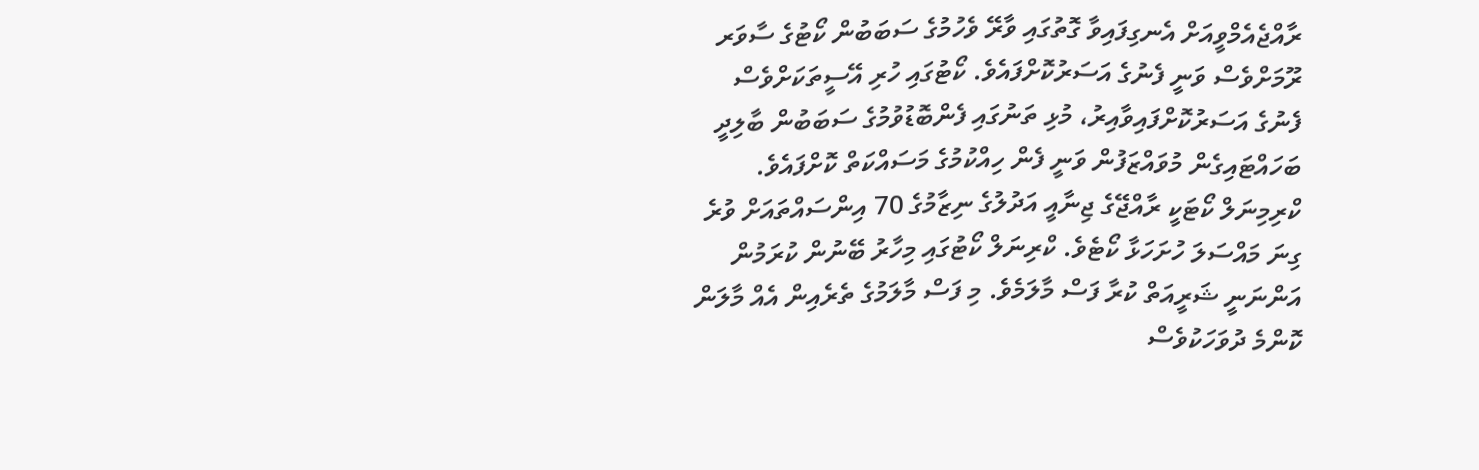ރާއްޖެއެމްވީއަށް އެނގިފައިވާ ގޮތުގައި ވާރޭ ވެހުމުގެ ސަބަބުން ކޯޓުގެ ސާވަރ ރޫމަށްވެސް ވަނީ ފެނުގެ އަސަރުކޮށްފައެވެ. ކޯޓުގައި ހުރި އޭސީތަކަށްވެސް ފެނުގެ އަސަރުކޮށްފައިވާއިރު، މުޅި ތަނުގައި ފެންބޮޑުވުމުގެ ސަބަބުން ބާލިދީ ބަހައްޓައިގެން މުވައްޒަފުން ވަނީ ފެން ހިއްކުމުގެ މަސައްކަތް ކޮށްފައެވެ.
ކްރިމިނަލް ކޯޓަކީ ރާއްޖޭގެ ޖިނާއީ އަދުލުގެ ނިޒާމުގެ 70 އިންސައްތައަށް ވުރެ ގިނަ މައްސަލަ ހުށަހަޅާ ކޯޓެވެ. ކްރިނަލް ކޯޓުގައި މިހާރު ބޭނުން ކުރަމުން އަންނަނީ ޝަރީއަތް ކުރާ ފަސް މާލަމެވެ. މި ފަސް މާލަމުގެ ތެރެއިން އެއް މާލަން ކޮންމެ ދުވަހަކުވެސް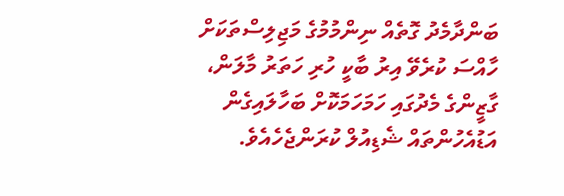ބަންދާމެދު ގޮތެއް ނިންމުމުގެ މަޖިލިސްތަކަށް ހާއްސަ ކުރެވޭ އިރު ބާކީ ހުރި ހަތަރު މާލަން، ގާޒީންގެ މެދުގައި ހަމަހަމަކޮށް ބަހާލައިގެން އަޑުއެހުންތައް ޝެޑިއުލް ކުރަންޖެހެއެވެ.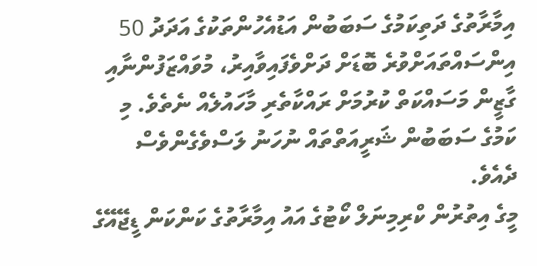އިމާރާތުގެ ދަތިކަމުގެ ސަބަބުން އަޑުއެހުންތަކުގެ އަދަދު 50 އިންސައްތައަށްވުރެ ބޮޑަށް ދަށްވެފައިވާއިރު، މުވައްޒަފުންނާއި ގާޒީން މަސައްކަތް ކުރުމަށް ރައްކާތެރި މާހައުލެއް ނެތެވެ. މި ކަމުގެ ސަބަބުން ޝަރީއަތްތައް ނުހަނު ލަސްވެގެންވެސް ދެއެވެ.
މީގެ އިތުރުން ކްރިމިނަލް ކޯޓުގެ އައު އިމާރާތުގެ ކަންކަން ޑީޖޭއޭގެ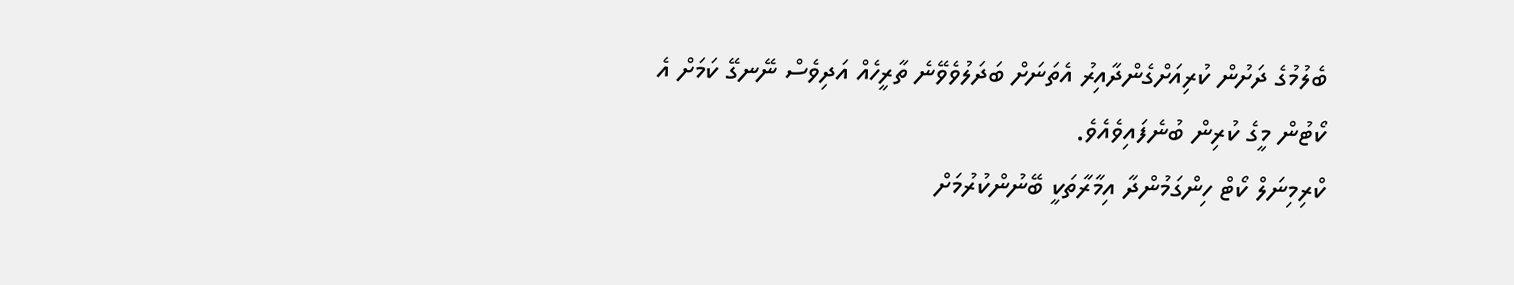ބެލުމުގެ ދަށުން ކުރިއަށްގެންދާއިރު އެތަނަށް ބަދަލުވެވޭނެ ތާރީހެއް އަދިވެސް ނޭނގޭ ކަމަށް އެ ކޯޓުން މީގެ ކުރިން ބުނެފައިވެއެވެ.
ކްރިމިނަލް ކޯޓް ހިންގަމުންދާ އިމާރާތަކީ ބޭނުންކުރުމަށް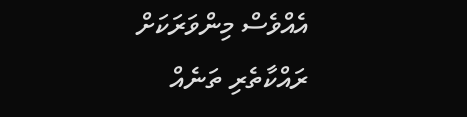އެއްވެސް މިންވަރަކަށް ރައްކާތެރި ތަނެއް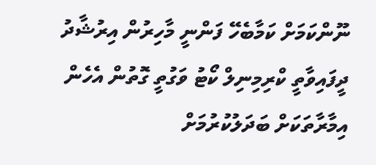ނޫންކަމަށް ކަމާބެހޭ ފަންނީ މާހިރުން އިރުޝާދު ދީފައިވާތީ ކްރިމިނިލް ކޯޓު ވަގުތީ ގޮތުން އެހެން އިމާރާތަކަށް ބަދަލުކުރުމަށް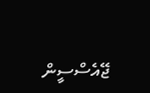ޖޭއެސްސީން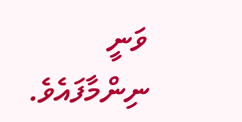ވަނީ ނިންމާފައެވެ.